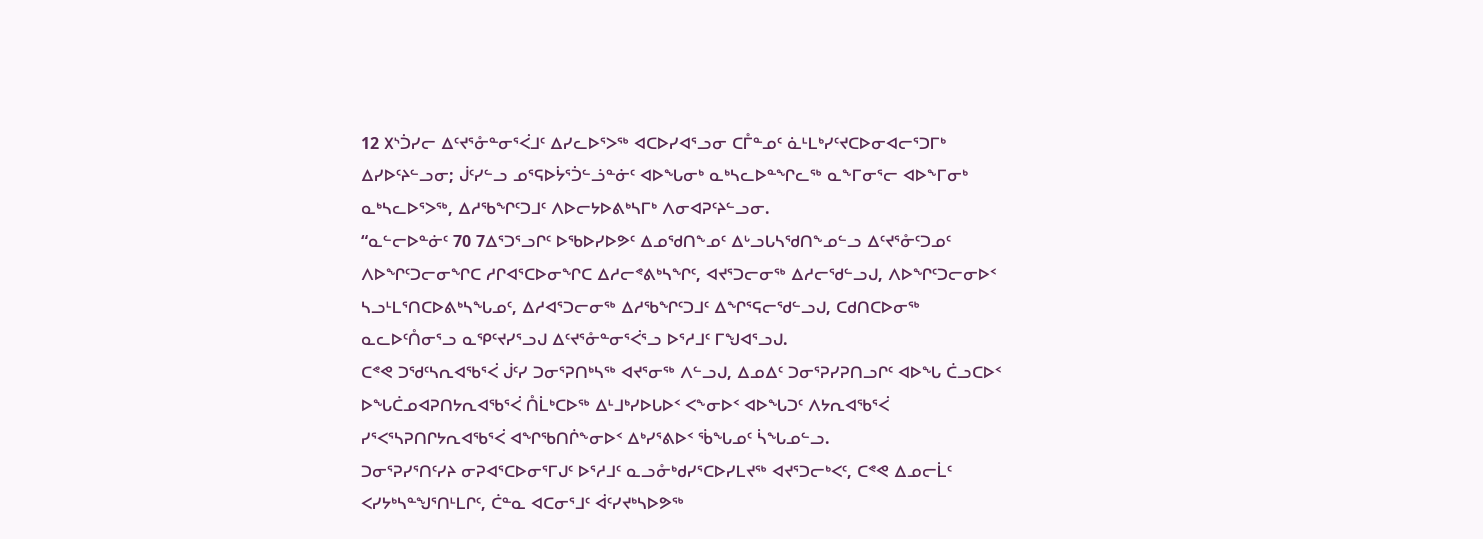12 ᙭ᔅᑑᓯᓕ ᐃᑦᔪᕐᓁᓐᓂᕐᐹᒧᑦ ᐃᓯᓚᐅᕐᐳᖅ ᐊᑕᐅᓯᐊᕐᓗᓂ ᑕᒤᓐᓄᑦ ᓈᒻᒪᒃᓯᑦᔪᑕᐅᓂᐊᓕᕐᑐᒥᒃ ᐃᓯᐅᑦᔨᓪᓗᓂ; ᒎᑦᓯᓪᓗ ᓄᕐᕋᐅᔮᕐᑑᓪᓘᓐᓃᑦ ᐊᐅᖓᓂᒃ ᓇᒃᓴᓚᐅᓐᖏᓚᖅ ᓇᖕᒥᓂᕐᓕ ᐊᐅᖕᒥᓂᒃ ᓇᒃᓴᓚᐅᕐᐳᖅ, ᐃᓱᖃᖏᑦᑐᒧᑦ ᐱᐅᓕᔭᐅᕕᒃᓴᒥᒃ ᐱᓂᐊᕈᑦᔨᓪᓗᓂ.
“ᓇᓪᓕᐅᓐᓃᑦ 70 7ᐃᕐᑐᕐᓗᒋᑦ ᐅᖃᐅᓯᐅᕗᑦ ᐃᓄᖁᑎᖕᓄᑦ ᐃᒡᓗᒐᓴᖁᑎᖕᓄᓪᓗ ᐃᑦᔪᕐᓁᑦᑐᓄᑦ ᐱᐅᖏᑦᑐᓕᓂᖏᑕ ᓱᒋᐊᕐᑕᐅᓂᖏᑕ ᐃᓱᓕᕝᕕᒃᓴᖏᑦ, ᐊᔪᕐᑐᓕᓂᖅ ᐃᓱᓕᖁᓪᓗᒍ, ᐱᐅᖏᑦᑐᓕᓂᐅᑉ ᓴᓗᒻᒪᕐᑎᑕᐅᕕᒃᓴᖓᓄᑦ, ᐃᓱᐊᕐᑐᓕᓂᖅ ᐃᓱᖃᖏᑦᑐᒧᑦ ᐃᖏᕐᕋᓕᖁᓪᓗᒍ, ᑕᑯᑎᑕᐅᓂᖅ ᓇᓚᐅᑦᑍᓂᕐᓗ ᓇᕿᑦᔪᓯᕐᓗᒍ ᐃᑦᔪᕐᓁᓐᓂᕐᐹᕐᓗ ᐅᕐᓱᒧᑦ ᒥᖑᐊᕐᓗᒍ.
ᑕᕝᕙ ᑐᖁᑦᓴᕆᐊᖃᕐᐹ ᒎᑦᓯ ᑐᓂᕐᕈᑎᒃᓴᖅ ᐊᔪᕐᓂᖅ ᐱᓪᓗᒍ, ᐃᓄᐃᑦ ᑐᓂᕐᕈᓯᕈᑎᓗᒋᑦ ᐊᐅᖓ ᑖᓗᑕᐅᑉ ᐅᖓᑖᓄᐊᕈᑎᔭᕆᐊᖃᕐᐹ ᑍᒫᒃᑕᐅᖅ ᐃᒻᒧᒃᓯᐅᒐᐅᑉ ᐸᖕᓂᐅᑉ ᐊᐅᖓᑐᑦ ᐱᔭᕆᐊᖃᕐᐹ ᓯᕐᐸᕐᓴᕈᑎᒋᔭᕆᐊᖃᕐᐹ ᐊᖏᖃᑎᒌᖕᓂᐅᑉ ᐃᒃᓯᕐᕕᐅᑉ ᖄᖓᓄᑦ ᓵᖓᓄᓪᓗ.
ᑐᓂᕐᕈᓯᕐᑎᑦᓯᔨ ᓂᕈᐊᕐᑕᐅᓂᕐᒥᒍᑦ ᐅᕐᓱᒧᑦ ᓇᓗᓁᒃᑯᓯᕐᑕᐅᓯᒪᔪᖅ ᐊᔪᕐᑐᓕᒃᐸᑦ, ᑕᕝᕙ ᐃᓄᓕᒫᑦ ᐸᓯᔭᒃᓴᓐᖑᕐᑎᒻᒪᒋᑦ, ᑖᓐᓇ ᐊᑕᓂᕐᒧᑦ ᐋᑦᓯᔪᒃᓴᐅᕗᖅ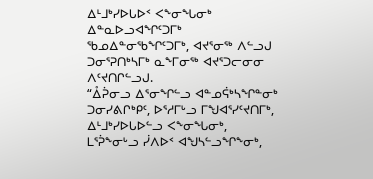ᐃᒻᒧᒃᓯᐅᒐᐅᑉ ᐸᖕᓂᖓᓂᒃ ᐃᓐᓇᐅᓗᐊᖏᑦᑐᒥᒃ ᖃᓄᐃᓐᓂᖃᖏᑦᑐᒥᒃ, ᐊᔪᕐᓂᖅ ᐱᓪᓗᒍ ᑐᓂᕐᕈᑎᒃᓴᒥᒃ ᓇᖕᒥᓂᖅ ᐊᔪᕐᑐᓕᓂᓂ ᐱᑦᔪᑎᒋᓪᓗᒍ.
“ᐂᕉᓂᓗ ᐃᕐᓂᖏᓪᓗ ᐊᓐᓄᕌᒃᓴᖏᓐᓂᒃ ᑐᓂᓯᕕᒋᒃᑭᑦ, ᐅᕐᓱᒥᒡᓗ ᒥᖑᐊᕐᓯᑦᔪᑎᒥᒃ, ᐃᒻᒧᒃᓯᐅᒐᐅᓪᓗ ᐸᖕᓂᖓᓂᒃ, ᒪᕐᕉᖕᓂᒡᓗ ᓰᐱᐅᑉ ᐊᖑᓴᓪᓗᖏᖕᓂᒃ,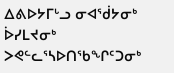ᐃᕕᐅᔭᒥᒡᓗ ᓂᐊᖂᔭᓂᒃ ᐆᓯᒪᔪᓂᒃ ᐳᕙᓪᓚᕐᓴᐅᑎᖃᖏᑦᑐᓂᒃ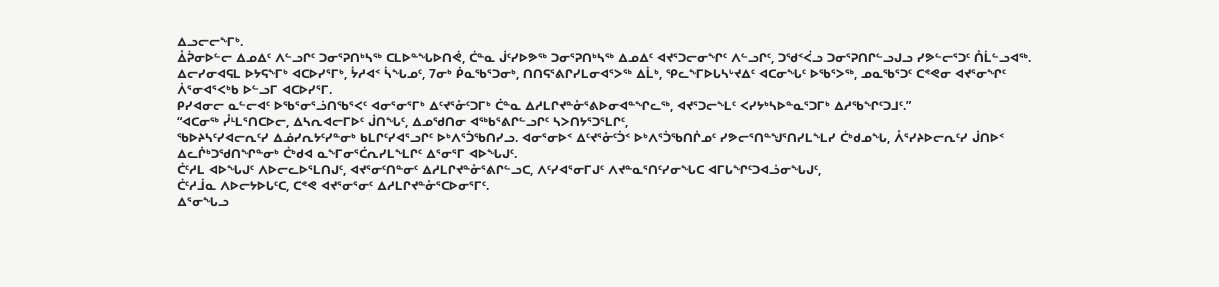ᐃᓗᓕᓕᖕᒥᒃ.
ᐂᕉᓂᐅᓪᓕ ᐃᓄᐃᑦ ᐱᓪᓗᒋᑦ ᑐᓂᕐᕈᑎᒃᓴᖅ ᑕᒪᐅᓐᖓᐅᑎᕚ, ᑖᓐᓇ ᒎᑦᓯᐅᕗᖅ ᑐᓂᕐᕈᑎᒃᓴᖅ ᐃᓄᐃᑦ ᐊᔪᕐᑐᓕᓂᖏᑦ ᐱᓪᓗᒋᑦ, ᑐᖁᑉᐹᓗ ᑐᓂᕐᕈᑎᒋᓪᓗᒍᓗ ᓯᕗᓪᓕᕐᑐᑦ ᑍᒫᓪᓗᐊᖅ.
ᐃᓕᓯᓂᐊᕋᒪ ᐅᔭᕋᖕᒥᒃ ᐊᑕᐅᓯᕐᒥᒃ, ᔮᓱᐊᑉ ᓵᖓᓄᑦ, 7ᓂᒃ ᑮᓇᖃᕐᑐᓂᒃ, ᑎᑎᕋᕐᕕᒋᓯᒪᓂᐊᕐᐳᖅ ᐃᒫᒃ, ᕿᓚᖕᒥᐅᒐᓴᒡᔪᐃᑦ ᐊᑕᓂᖓᑦ ᐅᖃᕐᐳᖅ, ᓄᓇᖃᕐᑐᑦ ᑕᕝᕙᓂ ᐊᔪᕐᓂᖏᑦ ᐲᕐᓂᐊᕐᐸᒃᑲ ᐅᓪᓗᒥ ᐊᑕᐅᓯᕐᒥ.
ᑭᓯᐊᓂᓕ ᓇᓪᓕᐊᑦ ᐅᖃᕐᓂᕐᓘᑎᖃᕐᐸᑦ ᐊᓂᕐᓂᕐᒥᒃ ᐃᑦᔪᕐᓁᑦᑐᒥᒃ ᑖᓐᓇ ᐃᓱᒪᒋᔪᓐᓁᕐᕕᐅᓂᐊᓐᖏᓚᖅ, ᐊᔪᕐᑐᓕᖕᒪᑦ ᐸᓯᔭᒃᓴᐅᓐᓇᕐᑐᒥᒃ ᐃᓱᖃᖏᑦᑐᒧᑦ.”
“ᐊᑕᓂᖅ ᓮᒻᒪᕐᑎᑕᐅᓕ, ᐃᓴᕆᐊᓕᒥᐅᑦ ᒎᑎᖓᑦ, ᐃᓄᖁᑎᓂ ᐊᖅᑲᕐᕕᒋᓪᓗᒋᑦ ᓴᐳᑎᔭᕐᑐᕐᒪᒋᑦ,
ᖃᐅᔨᓴᑦᓯᐊᓕᕆᑦᓯ ᐃᓅᓯᕆᔭᑦᓯᓐᓂᒃ ᑲᒪᒋᑦᓯᐊᕐᓗᒋᑦ ᐅᒃᐱᕐᑑᖃᑎᓯᓗ. ᐊᓂᕐᓂᐅᑉ ᐃᑦᔪᕐᓁᑦᑑᑉ ᐅᒃᐱᕐᑑᖃᑎᒌᓄᑦ ᓯᕗᓕᕐᑎᓐᖑᕐᑎᓯᒪᖕᒪᓯ ᑖᒃᑯᓄᖓ, ᐰᕐᓯᔨᐅᓕᕆᑦᓯ ᒎᑎᐅᑉ ᐃᓚᒌᒃᑐᖁᑎᖏᓐᓂᒃ ᑖᒃᑯᐊ ᓇᖕᒥᓂᕐᑖᕆᓯᒪᖕᒪᒋᑦ ᐃᕐᓂᕐᒥ ᐊᐅᖓᒍᑦ.
ᑖᑦᓱᒪ ᐊᐅᖓᒍᑦ ᐱᐅᓕᓚᐅᕐᒪᑎᒍᑦ, ᐊᔪᕐᓂᑦᑎᓐᓂᑦ ᐃᓱᒪᒋᔪᓐᓁᕐᕕᒋᓪᓗᑕ, ᐱᑦᓯᐊᕐᓂᒥᒍᑦ ᐱᔪᓐᓇᕐᑎᑦᓯᓂᖓᑕ ᐊᒥᒐᖏᑦᑐᐊᓘᓂᖓᒍᑦ,
ᑖᑦᓱᒨᓇ ᐱᐅᓕᔭᐅᒐᑦᑕ, ᑕᕝᕙ ᐊᔪᕐᓂᕐᓂᑦ ᐃᓱᒪᒋᔪᓐᓁᕐᑕᐅᓂᕐᒥᑦ.
ᐃᕐᓂᖓᓗ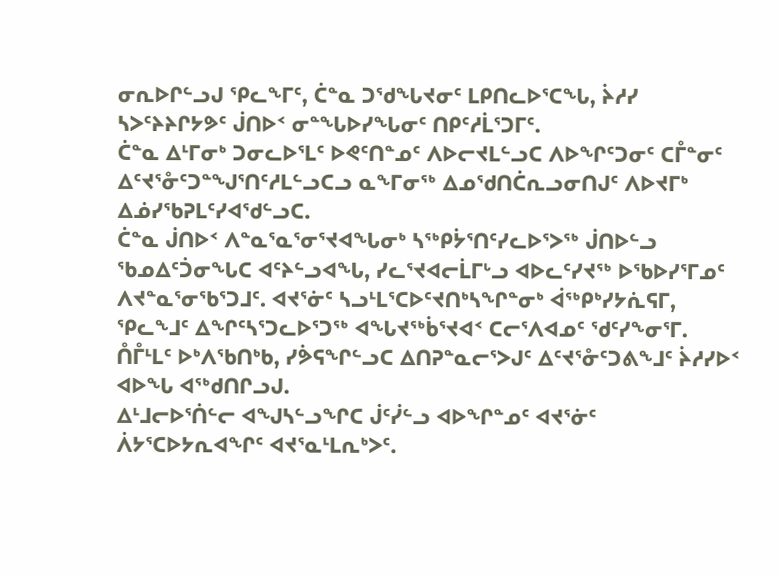ᓂᕆᐅᒋᓪᓗᒍ ᕿᓚᖕᒥᑦ, ᑖᓐᓇ ᑐᖁᖓᔪᓂᑦ ᒪᑭᑎᓚᐅᕐᑕᖓ, ᔩᓱᓯ ᓴᐳᑦᔨᔨᒋᔭᕗᑦ ᒎᑎᐅᑉ ᓂᓐᖓᐅᓯᖓᓂᑦ ᑎᑭᑦᓱᒫᕐᑐᒥᑦ.
ᑖᓐᓇ ᐃᒻᒥᓂᒃ ᑐᓂᓚᐅᕐᒪᑦ ᐅᕙᑦᑎᓐᓄᑦ ᐱᐅᓕᔪᒪᓪᓗᑕ ᐱᐅᖏᑦᑐᓂᑦ ᑕᒤᓐᓂᑦ ᐃᑦᔪᕐᓁᑦᑐᓐᖑᕐᑎᑦᓱᒪᓪᓗᑕᓗ ᓇᖕᒥᓂᖅ ᐃᓄᖁᑎᑖᕆᓗᓂᑎᒍᑦ ᐱᐅᔪᒥᒃ ᐃᓅᓯᖃᕈᒪᑦᓯᐊᖁᓪᓗᑕ.
ᑖᓐᓇ ᒎᑎᐅᑉ ᐱᓐᓇᕐᓇᕐᓂᕐᔪᐊᖓᓂᒃ ᓴᖅᑭᔮᕐᑎᑦᓯᓚᐅᕐᐳᖅ ᒎᑎᐅᓪᓗ ᖃᓄᐃᑦᑑᓂᖓᑕ ᐊᑦᔨᓪᓗᐊᖓ, ᓯᓚᕐᔪᐊᓕᒫᒥᒡᓗ ᐊᐅᓚᑦᓯᔪᖅ ᐅᖃᐅᓯᕐᒥᓄᑦ ᐱᔪᓐᓇᕐᓂᖃᕐᑐᒧᑦ. ᐊᔪᕐᓃᑦ ᓴᓗᒻᒪᕐᑕᐅᑦᔪᑎᒃᓴᖏᓐᓂᒃ ᐋᖅᑭᒃᓯᔭᕇᕋᒥ, ᕿᓚᖕᒧᑦ ᐃᖏᑦᓴᕐᑐᓚᐅᕐᑐᖅ ᐊᖓᔪᖅᑳᕐᔪᐊᑉ ᑕᓕᕐᐱᐊᓄᑦ ᖁᑦᓯᖕᓂᕐᒥ.
ᑍᒤᒻᒪᑦ ᐅᒃᐱᖃᑎᒃᑲ, ᓯᕘᕋᖏᓪᓗᑕ ᐃᑎᕈᓐᓇᓕᕐᐳᒍᑦ ᐃᑦᔪᕐᓁᑦᑐᕕᖕᒧᑦ ᔩᓱᓯᐅᑉ ᐊᐅᖓ ᐊᖅᑯᑎᒋᓗᒍ.
ᐃᒻᒧᓕᐅᕐᑏᓪᓕ ᐊᖑᓴᓪᓗᖏᑕ ᒎᑦᓰᓪᓗ ᐊᐅᖏᓐᓄᑦ ᐊᔪᕐᓃᑦ ᐲᔭᕐᑕᐅᔭᕆᐊᖏᑦ ᐊᔪᕐᓇᒻᒪᕆᒃᐳᑦ.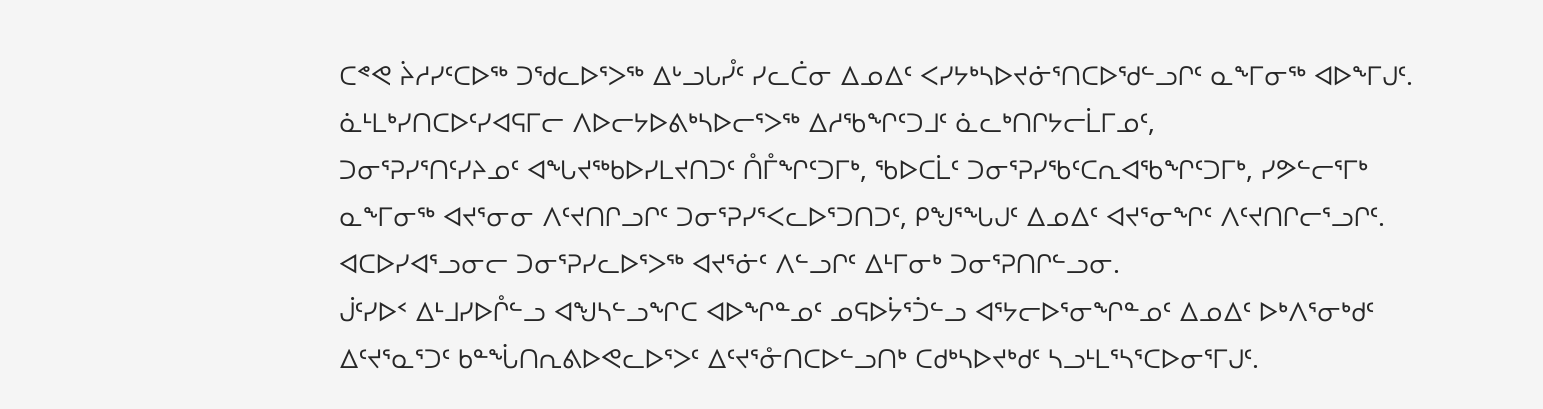ᑕᕝᕙ ᔩᓱᓯᑦᑕᐅᖅ ᑐᖁᓚᐅᕐᐳᖅ ᐃᒡᓗᒐᓮᑦ ᓯᓚᑖᓂ ᐃᓄᐃᑦ ᐸᓯᔭᒃᓴᐅᔪᓃᕐᑎᑕᐅᖁᓪᓗᒋᑦ ᓇᖕᒥᓂᖅ ᐊᐅᖕᒥᒍᑦ.
ᓈᒻᒪᒃᓯᑎᑕᐅᑦᓯᐊᕋᒥᓕ ᐱᐅᓕᔭᐅᕕᒃᓴᐅᓕᕐᐳᖅ ᐃᓱᖃᖏᑦᑐᒧᑦ ᓈᓚᒃᑎᒋᔭᓕᒫᒥᓄᑦ,
ᑐᓂᕐᕈᓯᕐᑎᑦᓯᔨᓄᑦ ᐊᖓᔪᖅᑲᐅᓯᒪᔪᑎᑐᑦ ᑍᒤᖏᑦᑐᒥᒃ, ᖃᐅᑕᒫᑦ ᑐᓂᕐᕈᓯᖃᑦᑕᕆᐊᖃᖏᑦᑐᒥᒃ, ᓯᕗᓪᓕᕐᒥᒃ ᓇᖕᒥᓂᖅ ᐊᔪᕐᓂᓂ ᐱᑦᔪᑎᒋᓗᒋᑦ ᑐᓂᕐᕈᓯᕐᐸᓚᐅᕐᑐᑎᑐᑦ, ᑭᖑᕐᖓᒍᑦ ᐃᓄᐃᑦ ᐊᔪᕐᓂᖏᑦ ᐱᑦᔪᑎᒋᓕᕐᓗᒋᑦ. ᐊᑕᐅᓯᐊᕐᓗᓂᓕ ᑐᓂᕐᕈᓯᓚᐅᕐᐳᖅ ᐊᔪᕐᓃᑦ ᐱᓪᓗᒋᑦ ᐃᒻᒥᓂᒃ ᑐᓂᕐᕈᑎᒋᓪᓗᓂ.
ᒎᑦᓯᐅᑉ ᐃᒻᒧᓯᐅᒊᓪᓗ ᐊᖑᓴᓪᓗᖏᑕ ᐊᐅᖏᓐᓄᑦ ᓄᕋᐅᔮᕐᑑᓪᓗ ᐊᕐᔭᓕᐅᕐᓂᖏᓐᓄᑦ ᐃᓄᐃᑦ ᐅᒃᐱᕐᓂᒃᑯᑦ ᐃᑦᔪᕐᓇᕐᑐᑦ ᑲᓐᖔᑎᕆᕕᐅᕙᓚᐅᕐᐳᑦ ᐃᑦᔪᕐᓁᑎᑕᐅᓪᓗᑎᒃ ᑕᑯᒃᓴᐅᔪᒃᑯᑦ ᓴᓗᒻᒪᕐᓴᕐᑕᐅᓂᕐᒥᒍᑦ.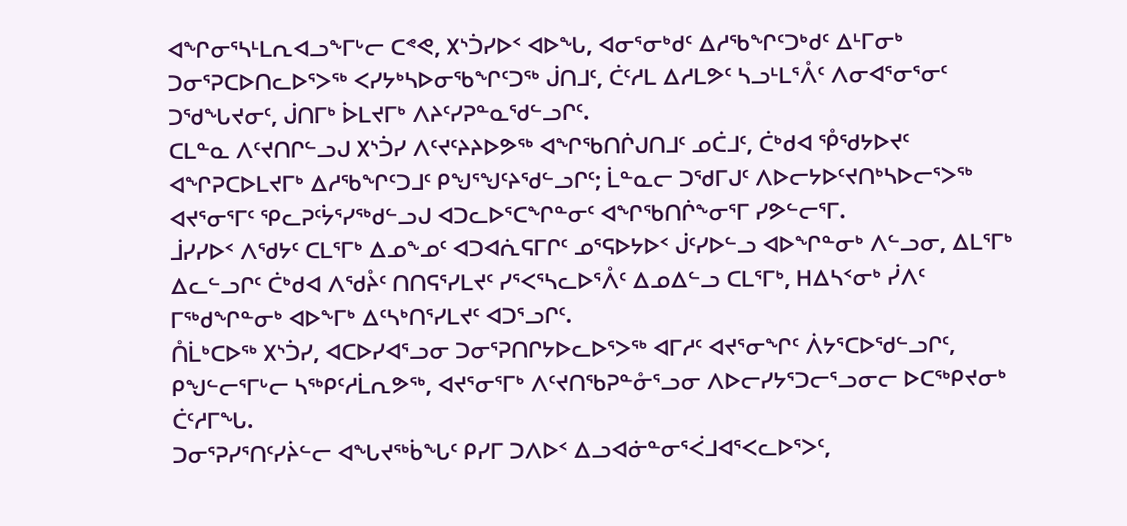ᐊᖏᓂᕐᓴᒻᒪᕆᐊᓗᖕᒥᒡᓕ ᑕᕝᕙ, ᙭ᔅᑑᓯᐅᑉ ᐊᐅᖓ, ᐊᓂᕐᓂᒃᑯᑦ ᐃᓱᖃᖏᑦᑐᒃᑯᑦ ᐃᒻᒥᓂᒃ ᑐᓂᕐᕈᑕᐅᑎᓚᐅᕐᐳᖅ ᐸᓯᔭᒃᓴᐅᓂᖃᖏᑦᑐᖅ ᒎᑎᒧᑦ, ᑖᑦᓱᒪ ᐃᓱᒪᕗᑦ ᓴᓗᒻᒪᕐᐰᑦ ᐱᓂᐊᕐᓂᕐᓂᑦ ᑐᖁᖓᔪᓂᑦ, ᒎᑎᒥᒃ ᐆᒪᔪᒥᒃ ᐱᔨᑦᓯᕈᓐᓇᖁᓪᓗᒋᑦ.
ᑕᒪᓐᓇ ᐱᑦᔪᑎᒋᓪᓗᒍ ᙭ᔅᑑᓯ ᐱᑦᔪᑦᔨᔨᐅᕗᖅ ᐊᖏᖃᑎᒌᒍᑎᒧᑦ ᓄᑖᒧᑦ, ᑖᒃᑯᐊ ᕾᖁᔭᐅᔪᑦ ᐊᖏᕈᑕᐅᒪᔪᒥᒃ ᐃᓱᖃᖏᑦᑐᒧᑦ ᑭᖑᕐᖑᑦᔨᖁᓪᓗᒋᑦ; ᒫᓐᓇᓕ ᑐᖁᒥᒍᑦ ᐱᐅᓕᔭᐅᑦᔪᑎᒃᓴᐅᓕᕐᐳᖅ ᐊᔪᕐᓂᕐᒥᑦ ᕿᓚᕈᑦᔮᕐᓯᖅᑯᓪᓗᒍ ᐊᑐᓚᐅᕐᑕᖏᓐᓂᑦ ᐊᖏᖃᑎᒌᖕᓂᕐᒥ ᓯᕗᓪᓕᕐᒥ.
ᒨᓯᓯᐅᑉ ᐱᖁᔭᑦ ᑕᒪᕐᒥᒃ ᐃᓄᖕᓄᑦ ᐊᑐᐊᕇᕋᒥᒋᑦ ᓄᕐᕋᐅᔭᐅᑉ ᒎᑦᓯᐅᓪᓗ ᐊᐅᖏᓐᓂᒃ ᐱᓪᓗᓂ, ᐃᒪᕐᒥᒃ ᐃᓚᓪᓗᒋᑦ ᑖᒃᑯᐊ ᐱᖁᔧᑦ ᑎᑎᕋᕐᓯᒪᔪᑦ ᓯᕐᐸᕐᓴᓚᐅᕐᐰᑦ ᐃᓄᐃᓪᓗ ᑕᒪᕐᒥᒃ, ᕼᐃᓴᑉᓂᒃ ᓰᐱᑦ ᒥᖅᑯᖏᓐᓂᒃ ᐊᐅᖕᒥᒃ ᐃᑦᓴᒃᑎᕐᓯᒪᔪᑦ ᐊᑐᕐᓗᒋᑦ.
ᑍᒫᒃᑕᐅᖅ ᙭ᔅᑑᓯ, ᐊᑕᐅᓯᐊᕐᓗᓂ ᑐᓂᕐᕈᑎᒋᔭᐅᓚᐅᕐᐳᖅ ᐊᒥᓱᑦ ᐊᔪᕐᓂᖏᑦ ᐲᔭᕐᑕᐅᖁᓪᓗᒋᑦ, ᑭᖑᓪᓕᕐᒥᒡᓕ ᓴᖅᑭᑦᓱᒫᕆᕗᖅ, ᐊᔪᕐᓂᕐᒥᒃ ᐱᑦᔪᑎᖃᕈᓐᓁᕐᓗᓂ ᐱᐅᓕᓯᔭᕐᑐᓕᕐᓗᓂᓕ ᐅᑕᖅᑭᔪᓂᒃ ᑖᑦᓱᒥᖓ.
ᑐᓂᕐᕈᓯᕐᑎᑦᓯᔩᓪᓕ ᐊᖓᔪᖅᑳᖓᑦ ᑭᓯᒥ ᑐᐱᐅᑉ ᐃᓗᐊᓃᓐᓂᕐᐹᒧᐊᕐᐸᓚᐅᕐᐳᑦ,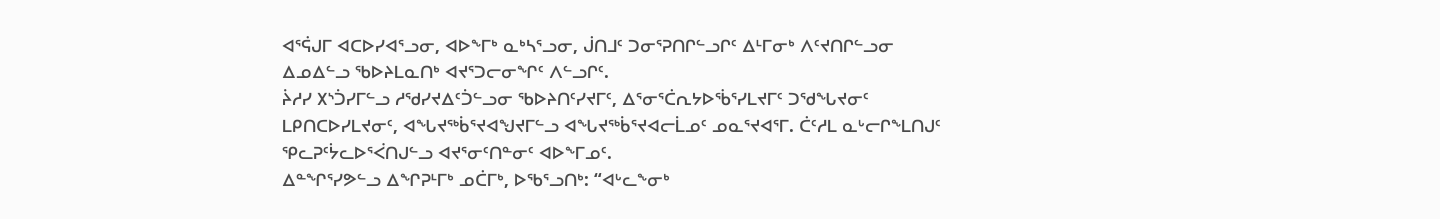ᐊᕐᕌᒍᒥ ᐊᑕᐅᓯᐊᕐᓗᓂ, ᐊᐅᖕᒥᒃ ᓇᒃᓴᕐᓗᓂ, ᒎᑎᒧᑦ ᑐᓂᕐᕈᑎᒋᓪᓗᒋᑦ ᐃᒻᒥᓂᒃ ᐱᑦᔪᑎᒋᓪᓗᓂ ᐃᓄᐃᓪᓗ ᖃᐅᔨᒪᓇᑎᒃ ᐊᔪᕐᑐᓕᓂᖏᑦ ᐱᓪᓗᒋᑦ.
ᔩᓱᓯ ᙭ᔅᑑᓯᒥᓪᓗ ᓱᖁᓯᔪᐃᑦᑑᓪᓗᓂ ᖃᐅᔨᑎᑦᓯᔪᒥᑦ, ᐃᕐᓂᕐᑖᕆᔭᐅᖄᕐᓯᒪᔪᒥᑦ ᑐᖁᖓᔪᓂᑦ ᒪᑭᑎᑕᐅᓯᒪᔪᓂᑦ, ᐊᖓᔪᖅᑳᕐᔪᐊᖑᔪᒥᓪᓗ ᐊᖓᔪᖅᑳᕐᔪᐊᓕᒫᓄᑦ ᓄᓇᕐᔪᐊᕐᒥ. ᑖᑦᓱᒪ ᓇᒡᓕᒋᖕᒪᑎᒍᑦ ᕿᓚᕈᑦᔮᓚᐅᕐᐹᑎᒍᓪᓗ ᐊᔪᕐᓂᑦᑎᓐᓂᑦ ᐊᐅᖕᒥᓄᑦ.
ᐃᓐᖏᕐᓯᕗᓪᓗ ᐃᖏᕈᒻᒥᒃ ᓄᑖᒥᒃ, ᐅᖃᕐᓗᑎᒃ: “ᐊᒡᓚᖕᓂᒃ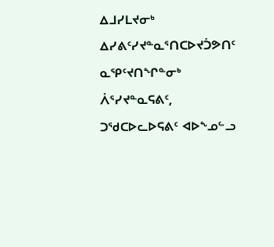ᐃᒧᓯᒪᔪᓂᒃ ᐃᓯᕕᑦᓯᔪᓐᓇᕐᑎᑕᐅᔪᑑᕗᑎᑦ ᓇᕿᑦᔪᑎᖏᓐᓂᒃ ᐲᕐᓯᔪᓐᓇᕋᕕᑦ, ᑐᖁᑕᐅᓚᐅᕋᕕᑦ ᐊᐅᖕᓄᓪᓗ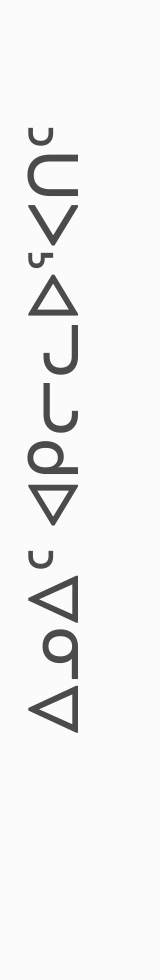ᐃᓄᐃᑦ ᐊᑭᓕᓚᐅᕐᐸᑎᑦ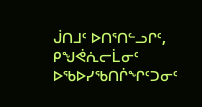ᒎᑎᒧᑦ ᐅᑎᕐᑎᓪᓗᒋᑦ, ᑭᖑᕚᕇᓕᒫᓂᑦ ᐅᖃᐅᓯᖃᑎᒌᖏᑦᑐᓂᑦ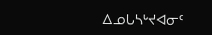ᐃᓄᒐᓴᒡᔪᐊᓂᑦ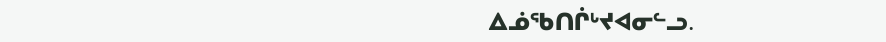ᐃᓅᖃᑎᒌᒡᔪᐊᓂᓪᓗ.